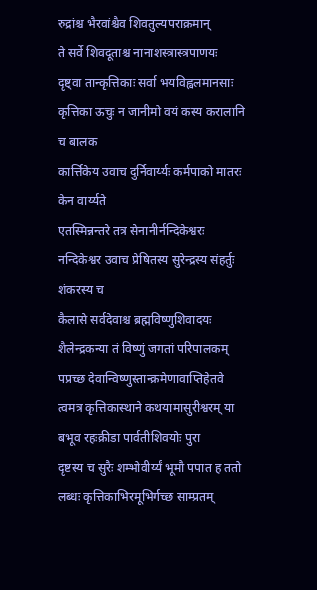रुद्रांश्च भैरवांश्चैव शिवतुल्यपराक्रमान्
ते सर्वे शिवदूताश्च नानाशस्त्रास्त्रपाणयः
दृष्ट्वा तान्कृत्तिकाः सर्वा भयविह्वलमानसाः
कृत्तिका ऊचुः न जानीमो वयं कस्य करालानि च बालक
कार्त्तिकेय उवाच दुर्निवार्य्यः कर्मपाको मातरः केन वार्य्यते
एतस्मिन्नन्तरे तत्र सेनानीर्नन्दिकेश्वरः
नन्दिकेश्वर उवाच प्रेषितस्य सुरेन्द्रस्य संहर्तुः शंकरस्य च
कैलासे सर्वदेवाश्च ब्रह्मविष्णुशिवादयः
शैलेन्द्रकन्या तं विष्णुं जगतां परिपालकम्
पप्रच्छ देवान्विष्णुस्तान्क्रमेणावाप्तिहेतवे
त्वमत्र कृत्तिकास्थाने कथयामासुरीश्वरम् या बभूव रहःक्रीडा पार्वतीशिवयोः पुरा
दृष्टस्य च सुरैः शम्भोवीर्य्यं भूमौ पपात ह ततो लब्धः कृत्तिकाभिरमूभिर्गच्छ साम्प्रतम्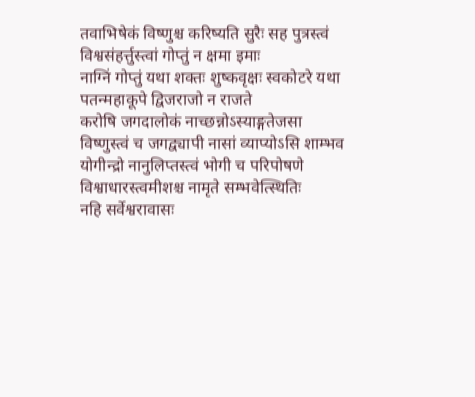तवाभिषेकं विष्णुश्च करिष्यति सुरैः सह पुत्रस्त्वं विश्वसंहर्त्तुस्त्वां गोप्तुं न क्षमा इमाः
नाग्निं गोप्तुं यथा शक्तः शुष्कवृक्षः स्वकोटरे यथा पतन्महाकूपे द्विजराजो न राजते
करोषि जगदालोकं नाच्छन्नोऽस्याङ्गतेजसा
विष्णुस्त्वं च जगद्व्यापी नासां व्याप्योऽसि शाम्भव
योगीन्द्रो नानुलिप्तस्त्वं भोगी च परिपोषणे
विश्वाधारस्त्वमीशश्च नामृते सम्भवेत्स्थितिः
नहि सर्वेश्वरावासः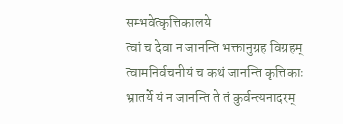सम्भवेत्कृत्तिकालये
त्वां च देवा न जानन्ति भक्तानुग्रह विग्रहम्
त्वामनिर्वचनीयं च कथं जानन्ति कृत्तिकाः
भ्रातर्ये यं न जानन्ति ते तं कुर्वन्त्यनादरम्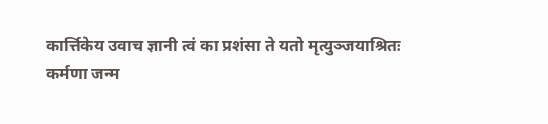कार्त्तिकेय उवाच ज्ञानी त्वं का प्रशंसा ते यतो मृत्युञ्जयाश्रितः
कर्मणा जन्म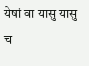येषां वा यासु यासु च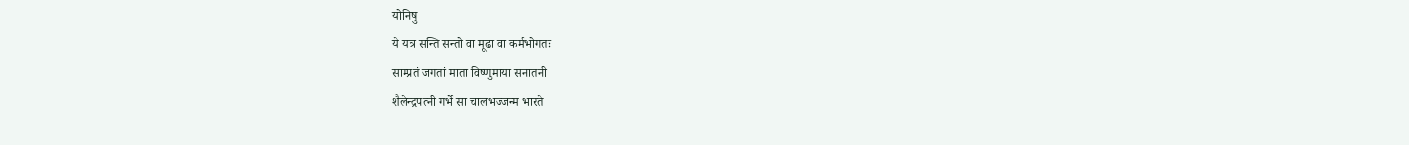योनिषु
ये यत्र सन्ति सन्तो वा मूढा वा कर्मभोगतः
साम्प्रतं जगतां माता विष्णुमाया सनातनी
शैलेन्द्रपत्नी गर्भे सा चालभज्जन्म भारते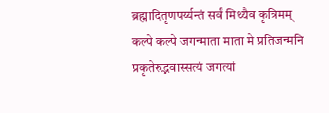ब्रह्मादितृणपर्य्यन्तं सर्वं मिथ्यैव कृत्रिमम्
कल्पे कल्पे जगन्माता माता मे प्रतिजन्मनि
प्रकृतेरुद्भवास्सत्यं जगत्यां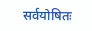सर्वयोषितः